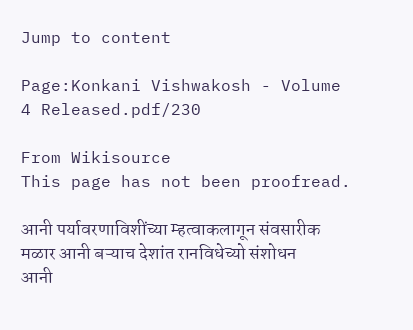Jump to content

Page:Konkani Vishwakosh - Volume 4 Released.pdf/230

From Wikisource
This page has not been proofread.

आनी पर्यावरणाविशींच्या म्हत्वाकलागून संवसारीक मळार आनी बऱ्याच देशांत रानविधेच्यो संशोधन आनी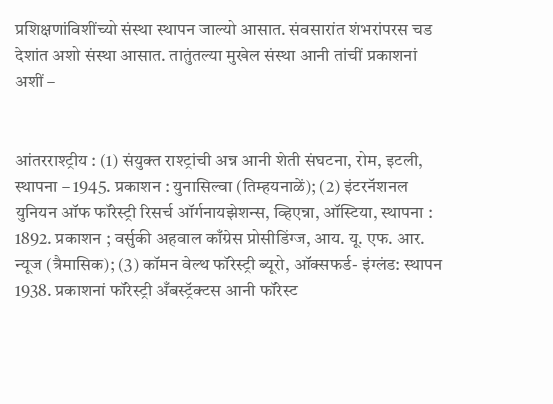प्रशिक्षणांविशींच्यो संस्था स्थापन जाल्यो आसात. संवसारांत शंभरांपरस चड देशांत अशो संस्था आसात. तातुंतल्या मुखेल संस्था आनी तांचीं प्रकाशनां अशीं –


आंतरराश्ट्रीय : (1) संयुक्त राश्ट्रांची अन्न आनी शेती संघटना, रोम, इटली, स्थापना – 1945. प्रकाशन : युनासिल्वा (तिम्हयनाळें); (2) इंटरनॅशनल युनियन ऑफ फॉरेस्ट्री रिसर्च ऑर्गनायझेशन्स, व्हिएन्ना, ऑस्टिया, स्थापना : 1892. प्रकाशन ; वर्सुकी अहवाल काँग्रेस प्रोसीडिंग्ज, आय. यू. एफ. आर. न्यूज (त्रैमासिक); (3) कॉमन वेल्थ फॉरेस्ट्री ब्यूरो, ऑक्सफर्ड- इंग्लंड: स्थापन 1938. प्रकाशनां फॉरेस्ट्री अँबस्ट्रॅक्टस आनी फॉरेस्ट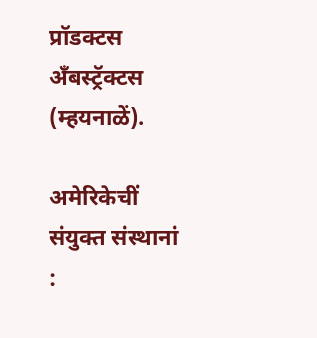प्रॉडक्टस अँबस्ट्रॅक्टस (म्हयनाळें).

अमेरिकेचीं संयुक्त संस्थानां :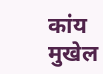कांय मुखेल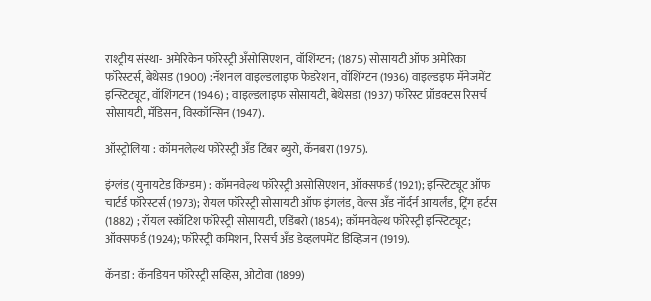राश्ट्रीय संस्था- अमेरिकेन फॉरेस्ट्री अँसोसिएशन, वॉशिंग्टन; (1875) सोसायटी ऑफ अमेरिका फॉरेस्टर्स, बेथेसड (1900) :नॅशनल वाइल्डलाइफ फेडरेशन, वॉशिंग्टन (1936) वाइल्डइफ मॅनेजमेंट इन्स्टिट्यूट, वॉशिंगटन (1946) ; वाइल्डलाइफ सोसायटी, बेथेसडा (1937) फॉरेस्ट प्रॉडक्टस रिसर्च सोसायटी, मॅडिसन, विस्कॉन्सिन (1947).

ऑस्ट्रोलिया : कॉमनलेल्थ फोरेस्ट्री अँड टिंबर ब्युरो, कॅनबरा (1975).

इंग्लंड (युनायटेड किंग्डम) : कॉमनवेल्थ फॉरेस्ट्री असोसिएशन, ऑक्सफर्ड (1921); इन्स्टिट्यूट ऑफ चार्टर्ड फॉरेस्टर्स (1973); रोयल फॉरेस्ट्री सोसायटी ऑफ इंगलंड, वेल्स अँड नॉर्दर्न आयर्लंड, ट्रिंग हर्टस (1882) ; रॉयल स्कॉटिश फॉरेस्ट्री सोसायटी, एडिंबरो (1854); कॉमनवेल्थ फॉरेस्ट्री इन्स्टिट्यूट; ऑक्सफर्ड (1924); फॉरेस्ट्री कमिशन, रिसर्च अँड डेव्हलपमेंट डिव्हिजन (1919).

कॅनडा : कॅनडियन फॉरेस्ट्री सव्हिस, ओटोवा (1899)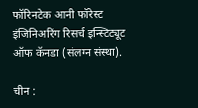फॉरिनटेक आनी फॉरेस्ट इंजिनिअरिंग रिसर्च इन्स्टिट्यूट ऑफ कॅनडा (संलग्न संस्था).

चीन :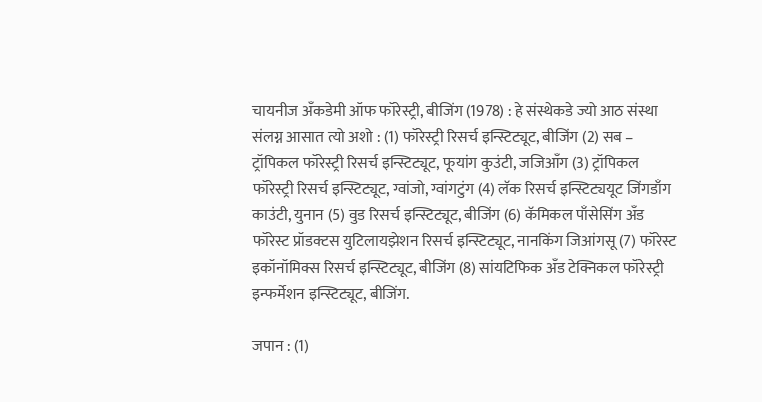चायनीज अँकडेमी ऑफ फॉरेस्ट्री, बीजिंग (1978) : हे संस्थेकडे ज्यो आठ संस्था संलग्न आसात त्यो अशो : (1) फॉरेस्ट्री रिसर्च इन्स्टिट्यूट, बीजिंग (2) सब – ट्रॉपिकल फॉरेस्ट्री रिसर्च इन्स्टिट्यूट, फूयांग कुउंटी, जजिआँग (3) ट्रॉपिकल फॉरेस्ट्री रिसर्च इन्स्टिट्यूट, ग्वांजो, ग्वांगटुंग (4) लॅक रिसर्च इन्स्टिट्ययूट जिंगडाँग काउंटी, युनान (5) वुड रिसर्च इन्स्टिट्यूट, बीजिंग (6) कॅमिकल पाँसेसिंग अँड फॉरेस्ट प्रॉडक्टस युटिलायझेशन रिसर्च इन्स्टिट्यूट, नानकिंग जिआंगसू (7) फॉरेस्ट इकॉनॉमिक्स रिसर्च इन्स्टिट्यूट, बीजिंग (8) सांयटिफिक अँड टेक्निकल फॉरेस्ट्री इन्फर्मेशन इन्स्टिट्यूट, बीजिंग.

जपान : (1)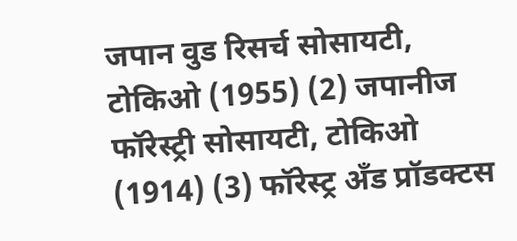जपान वुड रिसर्च सोसायटी, टोकिओ (1955) (2) जपानीज फॉरेस्ट्री सोसायटी, टोकिओ (1914) (3) फॉरेस्ट्र अँड प्रॉडक्टस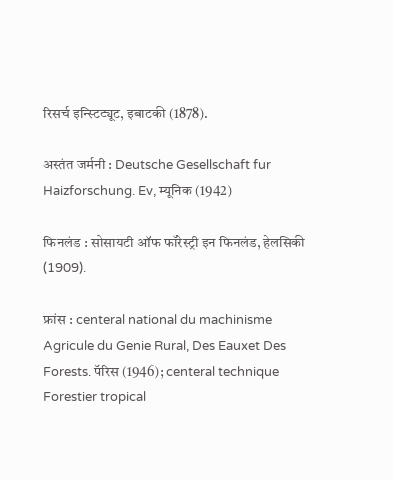रिसर्च इन्स्टिट्यूट, इबाटकी (1878).

अस्तंत जर्मनी : Deutsche Gesellschaft fur Haizforschung. Ev, म्यूनिक (1942)

फिनलंड : सोसायटी ऑफ फॉरेस्ट्री इन फिनलंड, हेलसिकी (1909).

फ्रांस : centeral national du machinisme Agricule du Genie Rural, Des Eauxet Des Forests. पॅरिस (1946); centeral technique Forestier tropical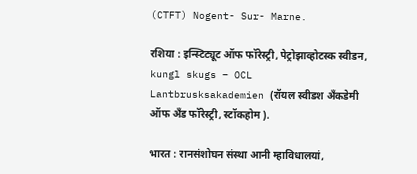(CTFT) Nogent- Sur- Marne.

रशिया : इन्स्टिट्यूट ऑफ फॉरेस्ट्री, पेट्रोझाव्होटस्क स्वीडन, kungl skugs – OCL Lantbrusksakademien (रॉयल स्वीडश अँकडेमी ऑफ अँड फॉरेस्ट्री, स्टॉकहोम ).

भारत : रानसंशोघन संस्था आनी म्हाविधालयां,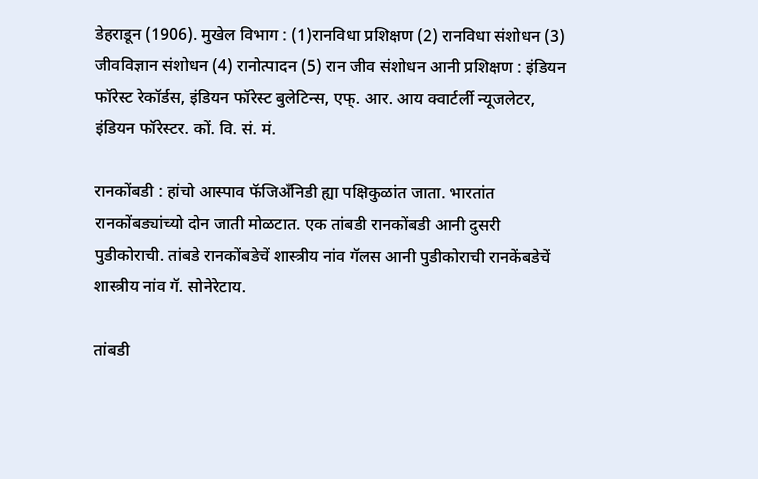डेहराडून (1906). मुखेल विभाग : (1)रानविधा प्रशिक्षण (2) रानविधा संशोधन (3) जीवविज्ञान संशोधन (4) रानोत्पादन (5) रान जीव संशोधन आनी प्रशिक्षण : इंडियन फॉरेस्ट रेकॉर्डस, इंडियन फॉरेस्ट बुलेटिन्स, एफ्. आर. आय क्वार्टर्ली न्यूजलेटर, इंडियन फॉरेस्टर. कों. वि. सं. मं.

रानकोंबडी : हांचो आस्पाव फॅजिअँनिडी ह्या पक्षिकुळांत जाता. भारतांत रानकोंबड्यांच्यो दोन जाती मोळटात. एक तांबडी रानकोंबडी आनी दुसरी पुडीकोराची. तांबडे रानकोंबडेचें शास्त्रीय नांव गॅलस आनी पुडीकोराची रानकेंबडेचें शास्त्रीय नांव गॅ. सोनेरेटाय.

तांबडी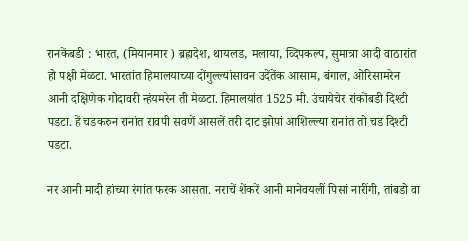रानकेंबडी : भारत, (मियानमार ) ब्रह्रादेश, थायलड, मलाया, व्दिपकल्प, सुमात्रा आदी वाठारांत हो पक्षी मेळटा. भारतांत हिमालयाच्या दोंगुल्ल्यांसावन उदेंतेंक आसाम, बंगाल, ओरिसामरेन आनी दक्षिणेक गोदावरी न्हंयमरेन ती मेळटा. हिमालयांत 1525 मी. उंचायेचेर रांकोंबडी दिश्टी पडटा. हें चडकरुन रानांत रावपी सवणें आसलें तरी दाट झोपां आशिल्ल्या रानांत तो चड दिश्टी पडटा.

नर आनी मादी हांच्या रंगांत फरक आसता. नराचें शेंकरें आनी मानेवयलीं पिसां नारींगी, तांबडो वा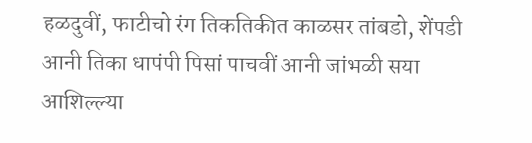हळदुवीं, फाटीचो रंग तिकतिकीत काळसर तांबडो, शेंपडी आनी तिका धापंपी पिसां पाचवीं आनी जांभळी सया आशिल्ल्या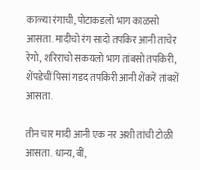काळ्या रंगाची, पोटाकडलो भाग काळसो आसता. मादीचो रंग सादो तपकिर आनी ताचेर रेगो, शरिराचो सकयलो भाग तांबसो तपकिरी, शेंपडेचीं पिसां गडद तपकिरी आनी शेंकरें तांबशें आसता.

तीन चार मादी आनी एक नर अशी तांची टोळी आसता. धान्य, बीं,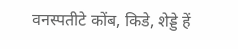वनस्पतीटे कोंब, किडे, शेड्डे हें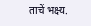ताचें भक्ष्य.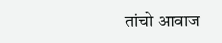तांचो आवाज